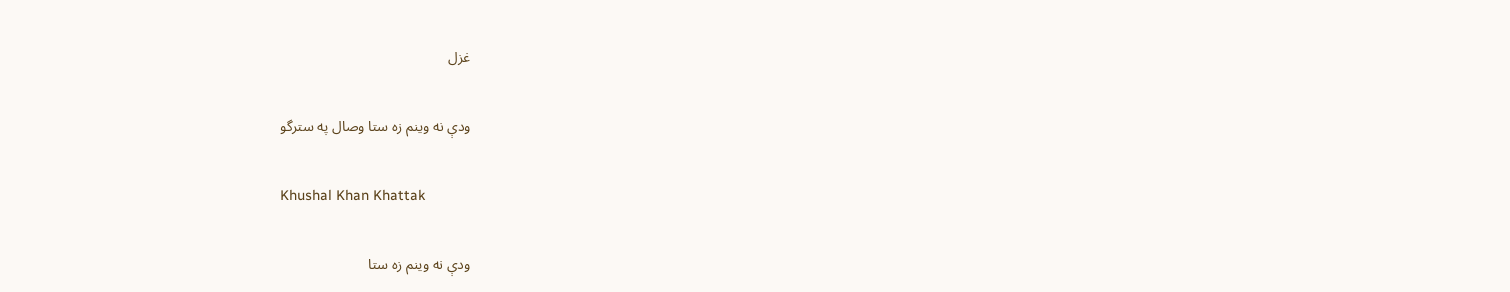غزل

ودې نه وينم زه ستا وصال په سترگو

Khushal Khan Khattak

ودې نه وينم زه ستا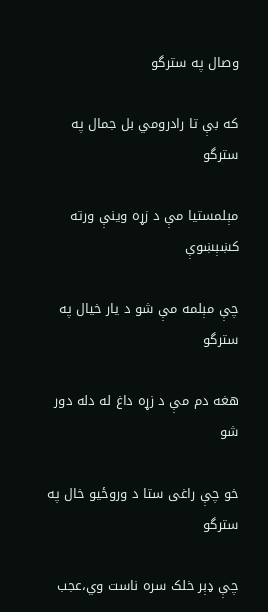وصال په سترگو

که بې تا رادرومي بل جمال په سترگو

مېلمستيا مې د زړه وينې ورته کښېښوې

چې مېلمه مې شو د يار خيال په سترگو

هغه دم مې د زړه داغ له دله دور شو

خو چې راغی ستا د وروځيو خال په سترگو

چې ډېر خلک سره ناست وي،عجب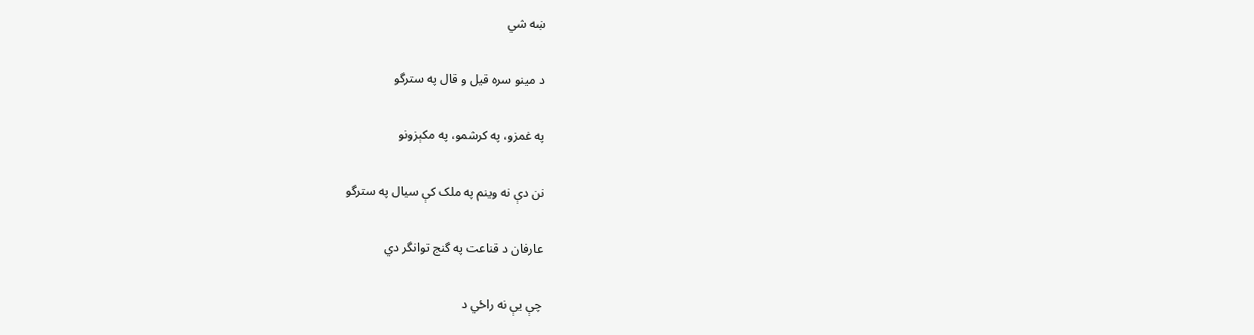ښه شي

د مينو سره قيل و قال په سترگو

په غمزو، په کرشمو، په مکېزونو

نن دې نه وينم په ملک کې سيال په سترگو

عارفان د قناعت په گنج توانگر دي

چې يې نه راځي د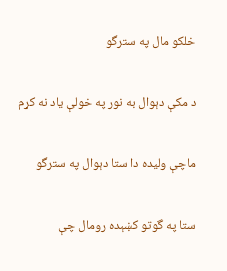خلکو مال په سترگو

د مکې دېوال به نور په خولې ياد نه کړم

ماچې وليده دا ستا دېوال په سترگو

ستا په گوتو کښېده رومال چې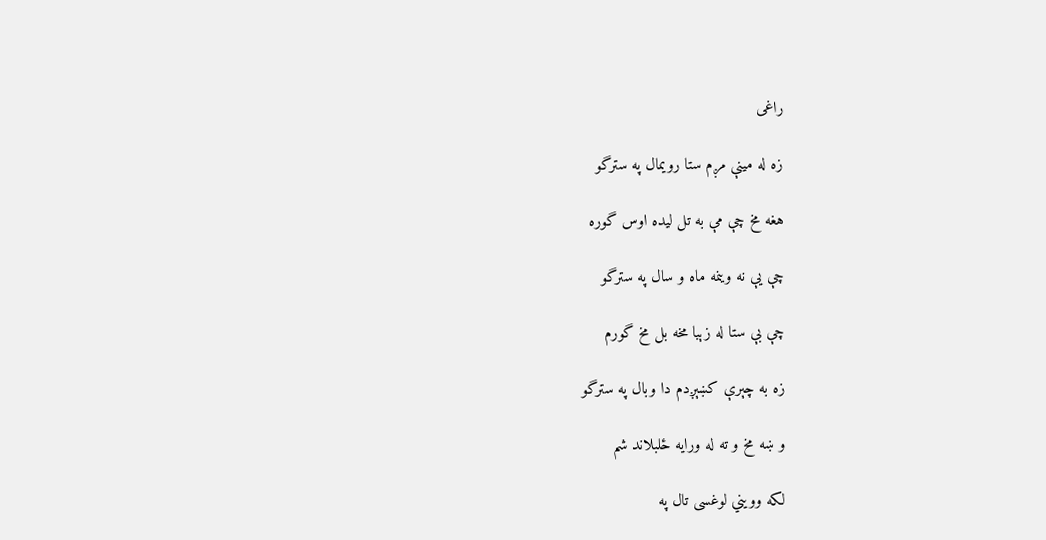راغی

زه له مينې مږم ستا رويمال په سترگو

هغه مخ چې مې به تل ليده اوس گوره

چې يې نه وينمه ماه و سال په سترگو

چې بې ستا له زېبا مخه بل مخ گورم

زه به چېرې کښېږدم دا وبال په سترگو

و ښه مخ و ته له ورايه ځلبلاند شم

لکه وويني لوغسی تال په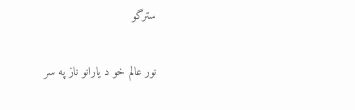سترگو

نور عالم خو د يارانو ناز په سر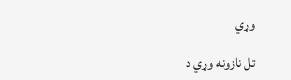وړي

تل نازونه وړي د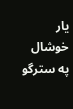يار خوشال په سترگو